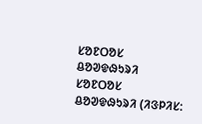ᱥᱚᱱᱛᱚᱥ ᱪᱚᱣᱫᱷᱩᱨᱤ
ᱥᱚᱱᱛᱚᱥ ᱪᱚᱣᱫᱷᱩᱨᱤ (ᱤᱝᱞᱤᱥᱺ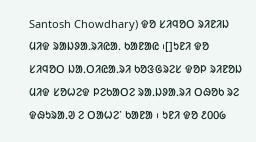Santosh Chowdhary) ᱫᱚ ᱥᱤᱧᱚᱛ ᱨᱤᱱᱤᱡ ᱢᱤᱫ ᱨᱟᱡᱽᱟᱹᱨᱤᱭᱟᱹ ᱠᱟᱱᱟᱭ ᱾[]ᱩᱱᱤ ᱫᱚ ᱥᱤᱧᱚᱛ ᱡᱟᱹᱛᱤᱭᱟᱹᱨᱤ ᱠᱚᱝᱜᱨᱮᱥ ᱫᱚᱞ ᱨᱤᱱᱚᱡ ᱢᱤᱫ ᱥᱚᱦᱮᱫ ᱞᱮᱠᱟᱛᱮ ᱨᱟᱹᱡᱽᱟᱹᱨᱤ ᱛᱷᱚᱠ ᱨᱮ ᱫᱷᱩᱨᱟᱹᱣ ᱮ ᱛᱟᱦᱮᱸ ᱠᱟᱱᱟ ᱾ ᱩᱱᱤ ᱫᱚ ᱒᱐᱐᱙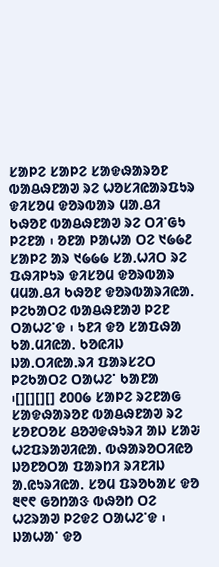ᱥᱟᱞᱮ ᱥᱟᱞᱮ ᱥᱟᱫᱷᱟᱨᱚᱱ ᱵᱟᱪᱷᱱᱟᱣ ᱨᱮ ᱦᱚᱥᱤᱭᱟᱨᱯᱩᱨ ᱫᱤᱥᱚᱢ ᱫᱚᱨᱵᱟᱨ ᱢᱟᱹᱪᱤ ᱠᱷᱚᱱ ᱵᱟᱪᱷᱱᱟᱣ ᱨᱮ ᱛᱤᱸᱜᱩ ᱞᱮᱱᱟ ᱾ ᱚᱱᱟ ᱞᱟᱦᱟ ᱛᱮ ᱑᱙᱙᱒ ᱥᱟᱞᱮ ᱟᱨ ᱑᱙᱙᱙ ᱥᱟᱹᱦᱤᱛ ᱨᱮ ᱯᱷᱤᱞᱩᱨ ᱫᱤᱥᱚᱢ ᱫᱚᱨᱵᱟᱨ ᱢᱢᱟᱹᱪᱤ ᱠᱷᱚᱱ ᱫᱚᱨᱵᱟᱨᱤᱭᱟᱹ ᱞᱮᱠᱟᱛᱮ ᱵᱟᱪᱷᱱᱟᱣ ᱞᱮᱱ ᱛᱟᱦᱮᱸᱫ ᱾ ᱩᱱᱤ ᱫᱚ ᱥᱟᱯᱷᱟ ᱠᱟᱹᱢᱤᱭᱟᱹ ᱠᱚᱭᱤᱡ ᱡᱟᱹᱛᱤᱭᱟᱹᱨᱤ ᱯᱟᱨᱥᱮᱛ ᱞᱮᱠᱟᱛᱮ ᱛᱟᱦᱮᱸ ᱠᱟᱱᱟ ᱾[][][][] ᱒᱐᱐᱙ ᱥᱟᱞᱮ ᱨᱮᱱᱟᱜ ᱥᱟᱫᱷᱟᱨᱚᱱ ᱵᱟᱪᱷᱱᱟᱣ ᱨᱮ ᱥᱚᱱᱛᱚᱥ ᱪᱚᱣᱫᱷᱩᱨᱤ ᱟᱡ ᱥᱟᱶ ᱦᱮᱯᱨᱟᱣᱤᱭᱟᱹ ᱵᱷᱟᱨᱚᱛᱤᱭᱚ ᱡᱚᱱᱚᱛᱟ ᱯᱟᱨᱴᱤ ᱨᱤᱱᱤᱡ ᱟᱹᱭᱩᱨᱤᱭᱟᱹ ᱥᱚᱢ ᱯᱨᱚᱠᱟᱥ ᱫᱚ ᱓᱖᱖ ᱜᱚᱴᱟᱝ ᱵᱷᱚᱴ ᱛᱮ ᱦᱮᱨᱟᱣ ᱞᱮᱫᱮ ᱛᱟᱦᱮᱸᱫ ᱾ ᱡᱟᱦᱟᱸ ᱫᱚ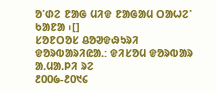ᱚᱸᱰᱮ ᱱᱟᱜ ᱢᱤᱫ ᱱᱟᱜᱟᱢ ᱛᱟᱦᱮᱸ ᱠᱟᱱᱟ ᱾[]
ᱥᱚᱱᱛᱚᱥ ᱪᱚᱣᱫᱷᱩᱨᱤ
ᱫᱚᱨᱵᱟᱨᱤᱭᱟᱹ: ᱫᱤᱥᱚᱢ ᱫᱚᱨᱵᱟᱨ
ᱟᱹᱢᱟᱹᱞᱤ ᱨᱮ
᱒᱐᱐᱙-᱒᱐᱑᱔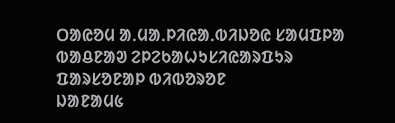ᱛᱟᱭᱚᱢ ᱟᱹᱢᱟᱹᱞᱤᱭᱟᱹᱵᱤᱡᱚᱭ ᱥᱟᱢᱯᱞᱟ
ᱵᱟᱪᱱᱟᱣ ᱮᱞᱮᱠᱟᱦᱩᱥᱤᱭᱟᱨᱯᱩᱨ
ᱯᱟᱨᱥᱚᱱᱟᱞ ᱵᱤᱵᱚᱨᱚᱱ
ᱡᱟᱱᱟᱢ᱕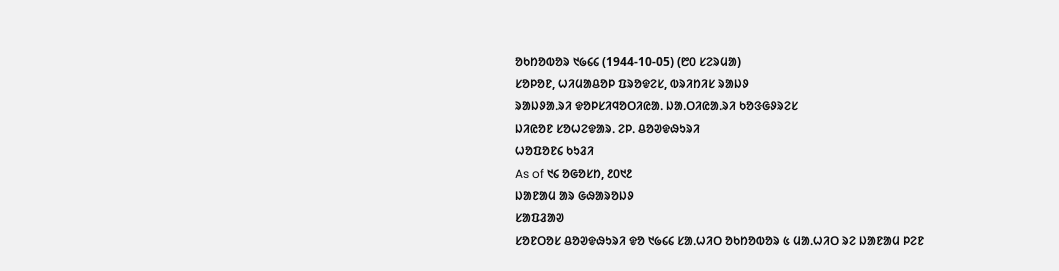ᱚᱠᱴᱚᱵᱚᱨ ᱑᱙᱔᱔ (1944-10-05) (᱘᱐ ᱥᱮᱨᱢᱟ)
ᱥᱚᱞᱚᱱ, ᱦᱤᱢᱟᱪᱚᱞ ᱯᱨᱚᱫᱮᱥ, ᱵᱨᱤᱴᱤᱥ ᱨᱟᱡᱽ
ᱨᱟᱡᱽᱟᱹᱨᱤ ᱫᱚᱞᱥᱤᱧᱚᱛᱤᱭᱟᱹ ᱡᱟᱹᱛᱤᱭᱟᱹᱨᱤ ᱠᱚᱝᱜᱽᱨᱮᱥ
ᱡᱤᱭᱚᱱ ᱥᱚᱦᱮᱫᱟᱨᱹ ᱮᱞᱹ ᱪᱚᱣᱫᱷᱩᱨᱤ
ᱦᱚᱯᱚᱱ᱔ ᱠᱩᱲᱤ
As of ᱑᱔ ᱚᱜᱚᱥᱴ, ᱒᱐᱑᱒
ᱡᱟᱱᱟᱢ ᱟᱨ ᱜᱷᱟᱨᱚᱡᱽ
ᱥᱟᱯᱲᱟᱣ
ᱥᱚᱱᱛᱚᱥ ᱪᱚᱣᱫᱷᱩᱨᱤ ᱫᱚ ᱑᱙᱔᱔ ᱥᱟᱹᱦᱤᱛ ᱚᱠᱴᱚᱵᱚᱨ ᱕ ᱢᱟᱹᱦᱤᱛ ᱨᱮ ᱡᱟᱱᱟᱢ ᱞᱮᱱ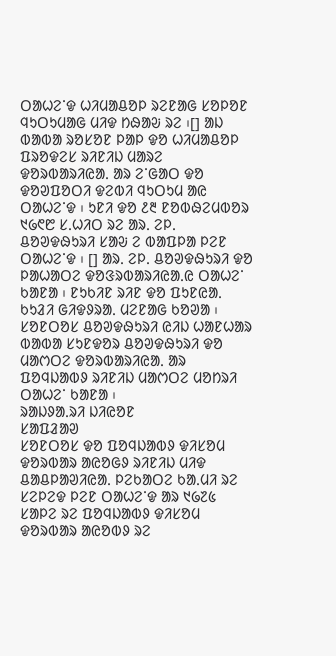ᱛᱟᱦᱮᱸᱫ ᱦᱤᱢᱟᱪᱚᱞ ᱨᱮᱱᱟᱜ ᱥᱚᱞᱚᱱ ᱧᱩᱛᱩᱢᱟᱜ ᱢᱤᱫ ᱴᱷᱟᱶ ᱨᱮ ᱾[] ᱟᱡ ᱵᱟᱵᱟ ᱨᱚᱥᱚᱱ ᱞᱟᱞ ᱫᱚ ᱦᱤᱢᱟᱪᱚᱞ ᱯᱨᱚᱫᱮᱥ ᱨᱤᱱᱤᱡ ᱢᱟᱨᱮ ᱫᱚᱨᱵᱟᱨᱤᱭᱟᱹ ᱟᱨ ᱮᱸᱜᱟᱛ ᱫᱚ ᱫᱚᱣᱯᱚᱛᱤ ᱫᱮᱵᱤ ᱧᱩᱛᱩᱢ ᱟᱭ ᱛᱟᱦᱮᱸᱫ ᱾ ᱩᱱᱤ ᱫᱚ ᱒᱓ ᱱᱚᱵᱷᱮᱢᱵᱚᱨ ᱑᱙᱖᱘ ᱥᱹᱦᱤᱛ ᱨᱮ ᱟᱨᱹ ᱮᱞᱹ ᱪᱚᱣᱫᱷᱩᱨᱤ ᱥᱟᱶ ᱮ ᱵᱟᱯᱞᱟ ᱞᱮᱱ ᱛᱟᱦᱮᱸᱫ ᱾ [] ᱟᱨᱹ ᱮᱞᱹ ᱪᱚᱣᱫᱷᱩᱨᱤ ᱫᱚ ᱞᱟᱦᱟᱛᱮ ᱫᱚᱝᱨᱵᱟᱨᱤᱭᱟᱹᱭ ᱛᱟᱦᱮᱸ ᱠᱟᱱᱟ ᱾ ᱱᱩᱠᱤᱱ ᱨᱤᱱ ᱫᱚ ᱯᱩᱱᱭᱟᱹ ᱠᱩᱲᱤ ᱜᱤᱫᱽᱨᱟᱹ ᱢᱮᱱᱟᱜ ᱠᱚᱣᱟ ᱾ ᱥᱚᱱᱛᱚᱥ ᱪᱚᱣᱫᱷᱩᱨᱤ ᱭᱤᱡ ᱦᱟᱱᱦᱟᱨ ᱵᱟᱵᱟ ᱥᱩᱱᱫᱚᱨ ᱪᱚᱣᱫᱷᱩᱨᱤ ᱫᱚ ᱢᱟᱬᱛᱮ ᱫᱚᱨᱵᱟᱨᱤᱭᱟᱹ ᱟᱨ ᱯᱚᱧᱡᱟᱵᱽ ᱨᱤᱱᱤᱡ ᱢᱟᱬᱛᱮ ᱢᱚᱴᱨᱤ ᱛᱟᱦᱮᱸ ᱠᱟᱱᱟ ᱾
ᱨᱟᱡᱽᱟᱹᱨᱤ ᱡᱤᱭᱚᱱ
ᱥᱟᱯᱲᱟᱣ
ᱥᱚᱱᱛᱚᱥ ᱫᱚ ᱯᱚᱧᱡᱟᱵᱽ ᱫᱤᱥᱚᱢ ᱫᱚᱨᱵᱟᱨ ᱟᱭᱚᱜᱽ ᱨᱤᱱᱤᱡ ᱢᱤᱫ ᱪᱟᱪᱞᱟᱣᱤᱭᱟᱹ ᱞᱮᱠᱟᱛᱮ ᱠᱟᱹᱢᱤ ᱨᱮ ᱥᱮᱞᱮᱫ ᱞᱮᱱ ᱛᱟᱦᱮᱸᱫ ᱟᱨ ᱑᱙᱗᱕ ᱥᱟᱞᱮ ᱨᱮ ᱯᱚᱧᱡᱟᱵᱽ ᱫᱤᱥᱚᱢ ᱫᱚᱨᱵᱟᱨ ᱟᱭᱚᱵᱽ ᱨᱮ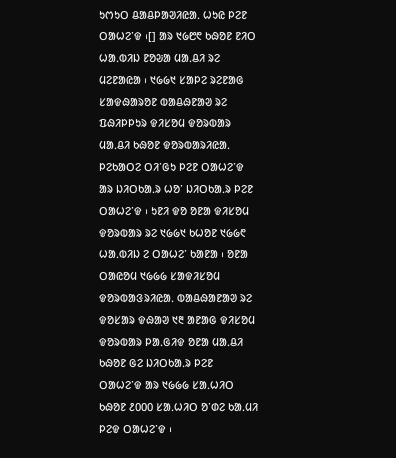ᱩᱬᱩᱛ ᱪᱟᱪᱞᱟᱣᱤᱭᱟᱹ ᱦᱩᱭ ᱞᱮᱱ ᱛᱟᱦᱮᱸᱫ ᱾[] ᱟᱨ ᱑᱙᱘᱖ ᱠᱷᱚᱱ ᱱᱤᱛ ᱦᱟᱹᱵᱤᱡ ᱱᱚᱶᱟ ᱢᱟᱹᱪᱤ ᱨᱮ ᱢᱮᱱᱟᱭᱟ ᱾ ᱑᱙᱙᱑ ᱥᱟᱞᱮ ᱨᱮᱱᱟᱜ ᱥᱟᱫᱷᱟᱨᱚᱱ ᱵᱟᱪᱷᱱᱟᱣ ᱨᱮ ᱯᱷᱤᱞᱞᱩᱨ ᱫᱤᱥᱚᱢ ᱫᱚᱨᱵᱟᱨ ᱢᱟᱹᱪᱤ ᱠᱷᱚᱱ ᱫᱚᱨᱵᱟᱨᱤᱭᱟᱹ ᱞᱮᱠᱟᱛᱮ ᱛᱤᱸᱜᱩ ᱞᱮᱱ ᱛᱟᱦᱮᱸᱫ ᱟᱨ ᱡᱤᱛᱠᱟᱹᱨ ᱦᱚᱸ ᱡᱤᱛᱠᱟᱹᱨ ᱞᱮᱱ ᱛᱟᱦᱮᱸᱫ ᱾ ᱩᱱᱤ ᱫᱚ ᱚᱱᱟ ᱫᱤᱥᱚᱢ ᱫᱚᱨᱵᱟᱨ ᱨᱮ ᱑᱙᱙᱑ ᱠᱦᱚᱱ ᱑᱙᱙᱖ ᱦᱟᱹᱵᱤᱡ ᱮ ᱛᱟᱦᱮᱸ ᱠᱟᱱᱟ ᱾ ᱚᱱᱟ ᱛᱟᱭᱚᱢ ᱑᱙᱙᱙ ᱥᱟᱫᱤᱥᱚᱢ ᱫᱚᱨᱵᱟᱝᱨᱤᱭᱟᱹ ᱵᱟᱪᱷᱟᱱᱟᱣ ᱨᱮ ᱫᱚᱥᱟᱨ ᱫᱷᱟᱣ ᱑᱓ ᱟᱱᱟᱜ ᱫᱤᱥᱚᱢ ᱫᱚᱨᱵᱟᱨ ᱞᱟᱹᱜᱤᱫ ᱚᱱᱟ ᱢᱟᱹᱪᱤ ᱠᱷᱚᱱ ᱜᱮ ᱡᱤᱛᱠᱟᱹᱨ ᱞᱮᱱ ᱛᱟᱦᱮᱸᱫ ᱟᱨ ᱑᱙᱙᱙ ᱥᱟᱹᱦᱤᱛ ᱠᱷᱚᱱ ᱒᱐᱐᱐ ᱥᱟᱹᱦᱤᱛ ᱚᱸᱰᱮ ᱠᱟᱹᱢᱤ ᱞᱮᱫ ᱛᱟᱦᱮᱸᱫ ᱾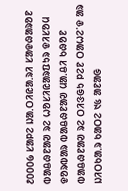᱒᱐᱐᱐᱙ ᱥᱟᱞᱮ ᱡᱟᱹᱛᱤᱭᱟᱹᱨᱤ ᱥᱟᱫᱷᱟᱨᱚᱱ ᱵᱟᱪᱷᱱᱟᱣ ᱨᱮ ᱦᱚᱥᱤᱭᱟᱨᱯᱩᱨ ᱫᱤᱥᱚᱢ ᱫᱚᱨᱵᱟᱨ ᱵᱟᱪᱷᱱᱟᱣ ᱢᱟᱹᱪᱤ ᱠᱷᱚᱱ ᱵᱟᱪᱷᱱᱟᱣ ᱨᱮ ᱛᱤᱝᱜᱩ ᱞᱮᱱ ᱛᱟᱦᱮᱸᱫ ᱟᱨ ᱡᱤᱛᱠᱟᱹᱨ ᱠᱟᱛᱮ ᱑᱕ ᱟᱱᱟᱜ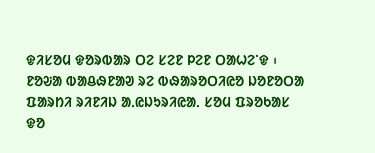ᱫᱤᱥᱚᱢ ᱫᱚᱨᱵᱟᱨ ᱛᱮ ᱥᱮᱱ ᱞᱮᱱ ᱛᱟᱦᱮᱸᱫ ᱾ ᱱᱚᱶᱟ ᱵᱟᱪᱷᱱᱟᱣ ᱨᱮ ᱵᱷᱟᱨᱚᱛᱤᱭᱚ ᱡᱚᱱᱚᱛᱟ ᱯᱟᱨᱴᱤ ᱨᱤᱱᱤᱡ ᱟᱹᱭᱡᱩᱨᱤᱭᱟᱹ ᱥᱚᱢ ᱯᱨᱚᱠᱟᱥ ᱫᱚ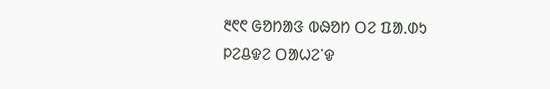᱓᱖᱖ ᱜᱚᱴᱟᱝ ᱵᱷᱚᱴ ᱛᱮ ᱯᱟᱹᱰᱩ ᱞᱮᱪᱫᱮ ᱛᱟᱦᱮᱸᱫ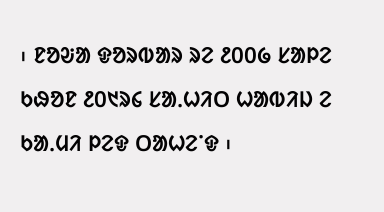᱾ ᱱᱚᱶᱟ ᱫᱚᱨᱵᱟᱨ ᱨᱮ ᱒᱐᱐᱙ ᱥᱟᱞᱮ ᱠᱷᱚᱱ ᱒᱐᱑ᱨ᱔ ᱥᱟᱹᱦᱤᱛ ᱦᱟᱵᱤᱡ ᱮ ᱠᱟᱹᱢᱤ ᱞᱮᱫ ᱛᱟᱦᱮᱸᱫ ᱾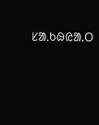ᱥᱟᱹᱠᱷᱭᱟᱹᱛ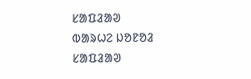ᱥᱟᱯᱲᱟᱣ
ᱵᱟᱨᱦᱮ ᱡᱚᱱᱚᱲ
ᱥᱟᱯᱲᱟᱣ